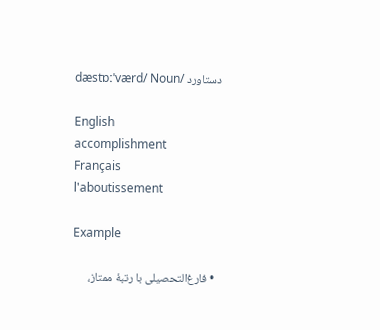دستاورد /dæstɒːˈværd/ Noun

English
accomplishment
Français
l'aboutissement

Example

  • فارغ‌التحصیلی با رتبهٔ ممتاز،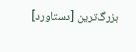بزرگ‌ترین [دستاورد]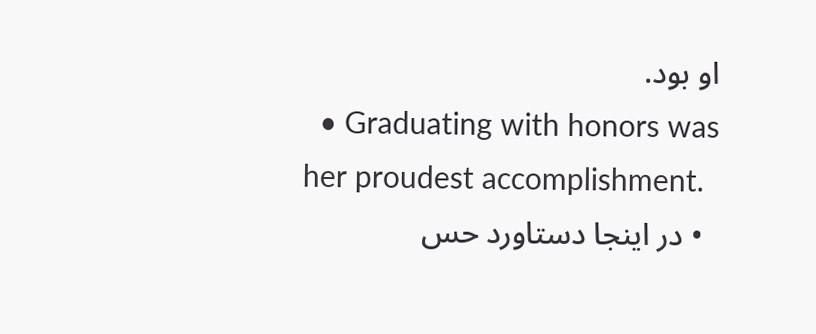او بود.
  • Graduating with honors was her proudest accomplishment.
  • در اینجا دستاورد حس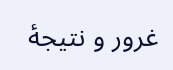غرور و نتیجهٔ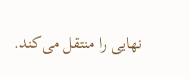نهایی را منتقل می‌کند.